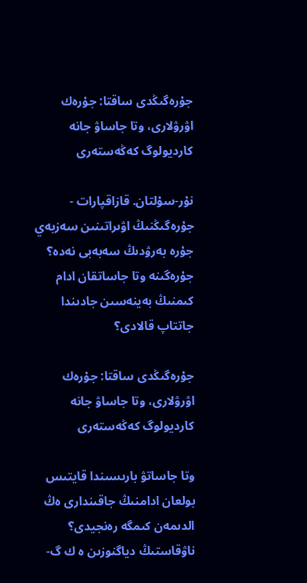جۇرەگىڭدى ساقتا: جۇرەك اۋرۋلارى، وتا جاساۋ جانە كارديولوگ كەڭەستەرى

نۇر-سۇلتان. قازاقپارات - جۇرەگىڭنىڭ اۋىراتىنىن سەزبەي جۇرە بەرۋدىڭ سەبەبى نەدە؟ جۇرەگىنە وتا جاساتقان ادام كىمنىڭ بەينەسىن جادىندا جاتتاپ قالادى؟

جۇرەگىڭدى ساقتا: جۇرەك اۋرۋلارى، وتا جاساۋ جانە كارديولوگ كەڭەستەرى

وتا جاساتۋ بارىسىندا قايتىس بولعان ادامنىڭ جاقىندارى ەڭ الدىمەن كىمگە رەنجيدى؟ ناۋقاستىڭ دياگنوزىن ە ك گ-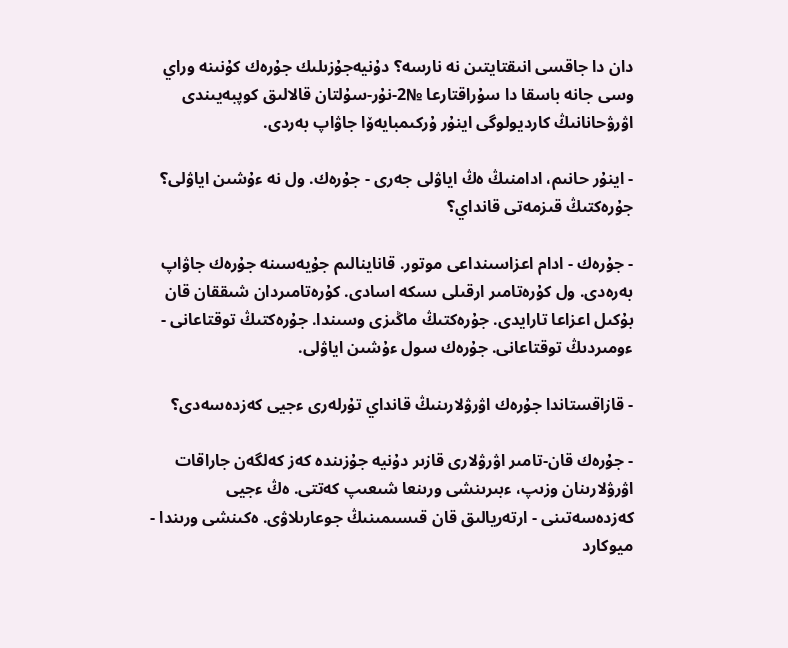دان دا جاقسى انىقتايتىن نە نارسە؟ دۇنيەجۇزىلىك جۇرەك كۇنىنە وراي وسى جانە باسقا دا سۇراقتارعا №2-نۇر-سۇلتان قالالىق كوپبەيىندى اۋرۋحانانىڭ كارديولوگى اينۇر ۇركىمبايەۆا جاۋاپ بەردى.

- اينۇر حانىم، ادامنىڭ ەڭ اياۋلى جەرى - جۇرەك. ول نە ءۇشىن اياۋلى؟ جۇرەكتىڭ قىزمەتى قانداي؟

- جۇرەك - ادام اعزاسىنداعى موتور. قاناينالىم جۇيەسىنە جۇرەك جاۋاپ بەرەدى. ول كۇرەتامىر ارقىلى ىسكە اسادى. كۇرەتامىردان شىققان قان بۇكىل اعزاعا تارايدى. جۇرەكتىڭ ماڭىزى وسىندا. جۇرەكتىڭ توقتاعانى - ءومىردىڭ توقتاعانى. جۇرەك سول ءۇشىن اياۋلى.

- قازاقستاندا جۇرەك اۋرۋلارىنىڭ قانداي تۇرلەرى ءجيى كەزدەسەدى؟

- جۇرەك قان-تامىر اۋرۋلارى قازىر دۇنيە جۇزىندە كەز كەلگەن جاراقات اۋرۋلارىنان وزىپ، ءبىرىنشى ورىنعا شىعىپ كەتتى. ەڭ ءجيى كەزدەسەتىنى - ارتەريالىق قان قىسىمىنىڭ جوعارىلاۋى. ەكىنشى ورىندا - ميوكارد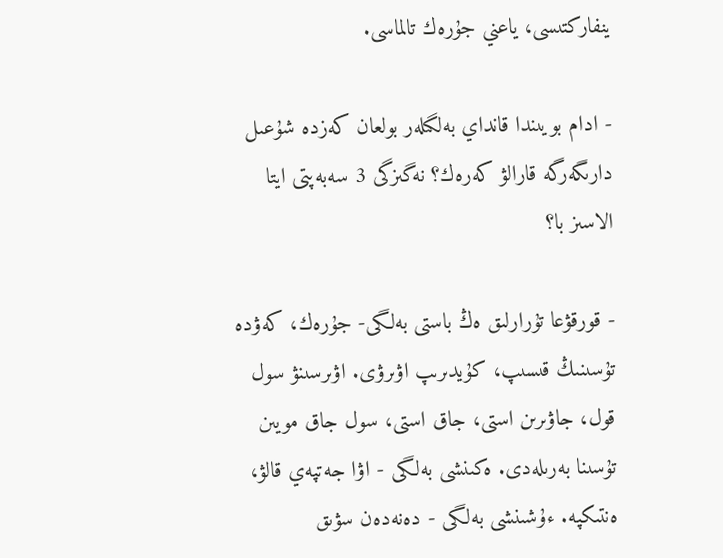ينفاركتىسى، ياعني جۇرەك تالماسى.

- ادام بويىندا قانداي بەلگىلەر بولعان كەزدە شۇعىل دارىگەرگە قارالۋ كەرەك؟ نەگىزگى 3 سەبەپتى ايتا الاسىز با؟

- قورقۋعا تۇرارلىق ەڭ باستى بەلگى- جۇرەك، كەۋدە تۇسىنىڭ قىسىپ، كۇيدىرىپ اۋىرۋى. اۋىرسىنۋ سول قول، جاۋىرىن استى، جاق استى، سول جاق مويىن تۇسىنا بەرىلەدى. ەكىنشى بەلگى - اۋا جەتپەي قالۋ، ەنتىكپە. ءۇشىنشى بەلگى - دەنەدەن سۋىق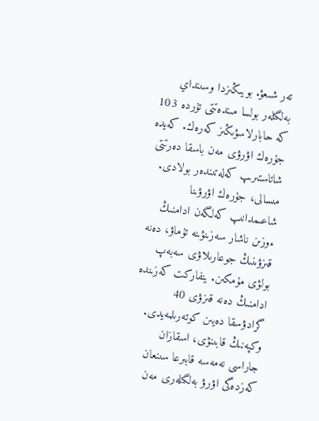تەر شىعۋ. بويىڭىزدا وسىنداي بەلگىلەر بولسا مىندەتتى تۇردە 103 كە حابارلاسۋىڭىز كەرەك. كەيدە جۇرەك اۋرۋى مەن باسقا دەرتتى شاتاستىرىپ كەلەتىندەر بولادى. مىسالى، جۇرەك اۋرۋىنا شاعىمدانىپ كەلگەن ادامنىڭ ءوزىن ناشار سەزىنۋىنە تۇماۋ، دەنە قىزۋىنىڭ جوعارىلاۋى سەبەپ بولۋى مۇمكىن. ينفاركت كەزىندە ادامنىڭ دەنە قىزۋى 40 گرادۋسقا دەيىن كوتەرىلمەيدى. وكپەنىڭ قابىنۋى، اسقازان جاراسى نەمەسە قابىرعا سىنعان كەزدەگى اۋرۋ بەلگىلەرى مەن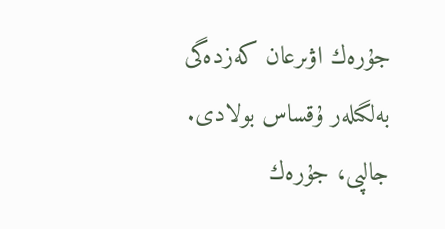جۇرەك اۋىرعان كەزدەگى بەلگىلەر ۇقساس بولادى. جالپى، جۇرەك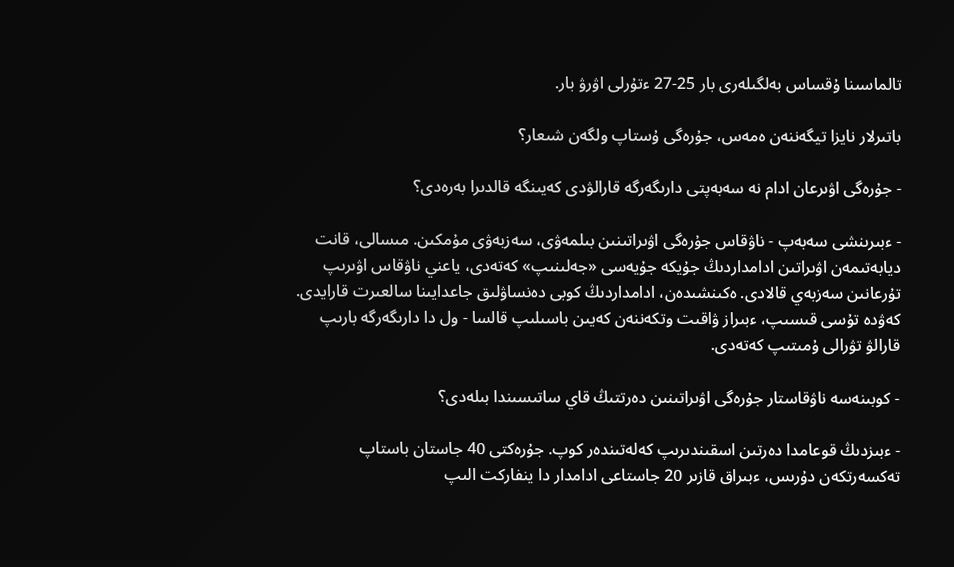تالماسىنا ۇقساس بەلگىلەرى بار 25-27 ءتۇرلى اۋرۋ بار.

باتىرلار نايزا تيگەننەن ەمەس، جۇرەگى ۇستاپ ولگەن شىعار؟

- جۇرەگى اۋىرعان ادام نە سەبەپتى دارىگەرگە قارالۋدى كەيىنگە قالدىرا بەرەدى؟

- ءبىرىنشى سەبەپ - ناۋقاس جۇرەگى اۋىراتىنىن بىلمەۋى، سەزبەۋى مۇمكىن. مىسالى، قانت ديابەتىمەن اۋىراتىن ادامداردىڭ جۇيكە جۇيەسى «جەلىنىپ» كەتەدى، ياعني ناۋقاس اۋىرىپ تۇرعانىن سەزبەي قالادى. ەكىنشىدەن، ادامداردىڭ كوبى دەنساۋلىق جاعدايىنا سالعىرت قارايدى. كەۋدە تۇسى قىسىپ، ءبىراز ۋاقىت وتكەننەن كەيىن باسىلىپ قالسا - ول دا دارىگەرگە بارىپ قارالۋ تۋرالى ۇمىتىپ كەتەدى.

- كوبىنەسە ناۋقاستار جۇرەگى اۋىراتىنىن دەرتتىڭ قاي ساتىسىندا بىلەدى؟

- ءبىزدىڭ قوعامدا دەرتىن اسقىندىرىپ كەلەتىندەر كوپ. جۇرەكتى 40 جاستان باستاپ تەكسەرتكەن دۇرىس، ءبىراق قازىر 20 جاستاعى ادامدار دا ينفاركت الىپ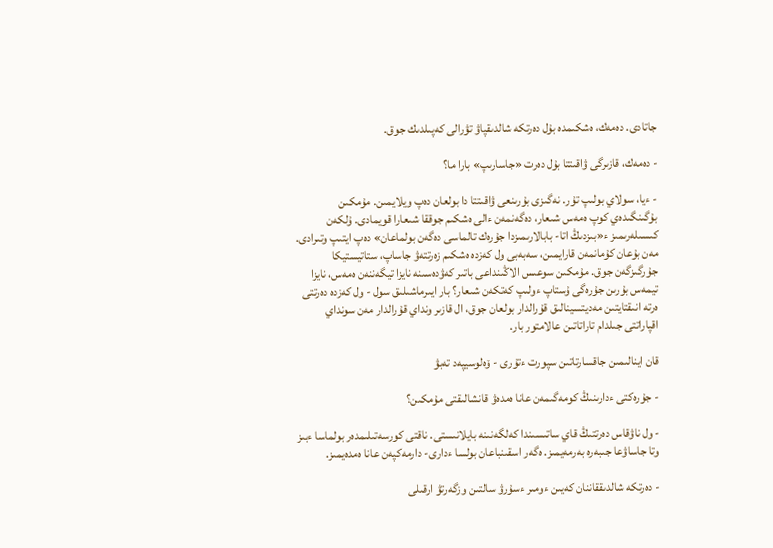جاتادى. دەمەك، ەشكىمدە بۇل دەرتكە شالدىقپاۋ تۋرالى كەپىلدىك جوق.

- دەمەك، قازىرگى ۋاقىتتا بۇل دەرت «جاسارىپ» بارا ما؟

- ءيا، سولاي بولىپ تۇر. نەگىزى بۇرىنعى ۋاقىتتا دا بولعان دەپ ويلايمىن. مۇمكىن بۇگىنگىدەي كوپ ەمەس شىعار، دەگەنمەن ءالى ەشكىم جوققا شىعارا قويمادى. ۇلكەن كىسىلەرىمىز ء«بىزدىڭ اتا- بابالارىمىزدا جۇرەك تالماسى دەگەن بولماعان» دەپ ايتىپ وتىرادى. مەن بۇعان كۇمانمەن قارايمىن، سەبەبى ول كەزدە ەشكىم زەرتتەۋ جاساپ، ستاتيستيكا جۇرگىزگەن جوق. مۇمكىن سوعىس الاڭىنداعى باتىر كەۋدەسىنە نايزا تيگەننەن ەمەس، نايزا تيمەس بۇرىن جۇرەگى ۇستاپ ءولىپ كەتكەن شىعار؟ بار ايىرماشىلىق سول - ول كەزدە دەرتتى ەرتە انىقتايتىن مەديتسينالىق قۇرالدار بولعان جوق، ال قازىر ونداي قۇرالدار مەن سونداي اقپاراتتى جىلدام تاراتاتىن عالامتور بار.

قان اينالىمىن جاقسارتاتىن سپورت ءتۇرى - ۆەلوسيپەد تەبۋ

- جۇرەكتى ءدارىنىڭ كومەگىمەن عانا ەمدەۋ قانشالىقتى مۇمكىن؟

- ول ناۋقاس دەرتتىڭ قاي ساتىسىندا كەلگەنىنە بايلانىستى. ناقتى كورسەتىلىمدەر بولماسا ءبىز وتا جاساۋعا جىبەرە بەرمەيمىز. ەگەر اسقىنباعان بولسا ءدارى- دارمەكپەن عانا ەمدەيمىز.

- دەرتكە شالدىققاننان كەيىن ءومىر ءسۇرۋ سالتىن وزگەرتۋ ارقىلى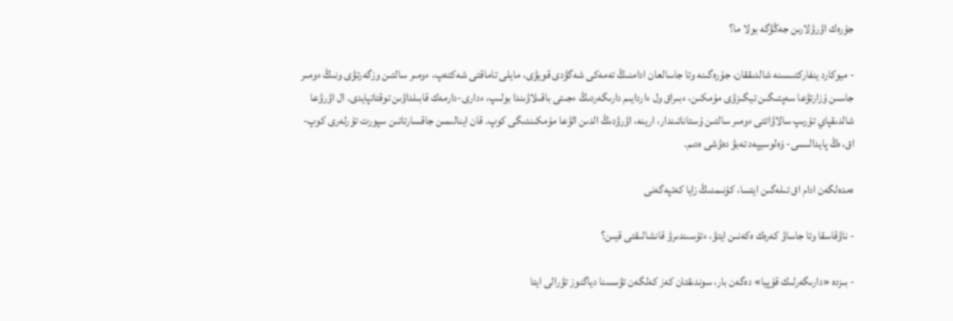جۇرەك اۋرۋلارىن جەڭۋگە بولا ما؟

- ميوكارد ينفاركتىسىنە شالدىققان، جۇرەگىنە وتا جاسالعان ادامنىڭ تەمەكى شەگۋدى قويۋى، مايلى تاماقتى شەكتەپ، ءومىر سالتىن وزگەرتۋى ونىڭ ءومىر جاسىن ۇزارتۋعا سەپتىگىن تيگىزۋى مۇمكىن، ءبىراق ول ءاردايىم دارىگەردىڭ ءجىتى باقىلاۋىندا بولىپ، ءدارى-دارمەك قابىلداۋىن توقتاتپايدى. ال اۋرۋعا شالدىقپاي تۇرىپ سالاۋاتتى ءومىر سالتىن ۇستاناتىندار، ارينە، اۋرۋدىڭ الدىن الۋعا مۇمكىندىگى كوپ. قان اينالىمىن جاقسارتاتىن سپورت تۇرلەرى كوپ-اق، ەڭ پايدالىسى- ۆەلوسيپەد تەبۋ دەۋشى ەدىم.

ەمدەلگەن ادام اق تىلەگىن ايتسا، كۇنىمنىڭ زايا كەتپەگەنى

- ناۋقاسقا وتا جاساۋ كەرەك ەكەنىن ايتۋ، ءتۇسىندىرۋ قانشالىقتى قيىن؟

- بىزدە «دارىگەرلىك قۇپيا» دەگەن بار، سوندىقتان كەز كەلگەن تۋىسىنا دياگنوز تۋرالى ايتا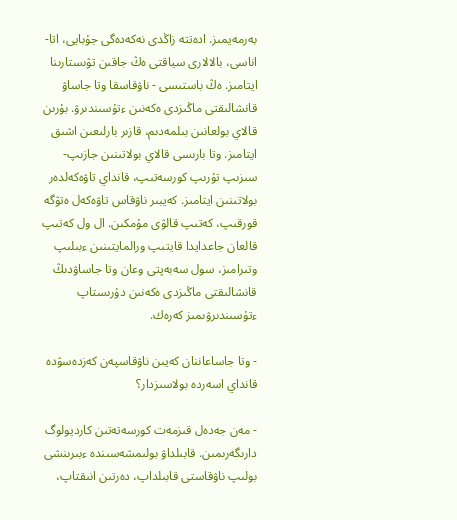بەرمەيمىز. ادەتتە زاڭدى نەكەدەگى جۇبايى، اتا-اناسى، بالالارى سياقتى ەڭ جاقىن تۋىستارىنا ايتامىز. ەڭ باستىسى - ناۋقاسقا وتا جاساۋ قانشالىقتى ماڭىزدى ەكەنىن ءتۇسىندىرۋ. بۇرىن قالاي بولعانىن بىلمەدىم، قازىر بارلىعىن اشىق ايتامىز. وتا بارىسى قالاي بولاتىنىن جازىپ- سىزىپ تۇرىپ كورسەتىپ، قانداي تاۋەكەلدەر بولاتىنىن ايتامىز. كەيبىر ناۋقاس تاۋەكەل ەتۋگە قورقىپ، كەتىپ قالۋى مۇمكىن. ال ول كەتىپ قالعان جاعدايدا قايتىپ ورالمايتىنىن ءبىلىپ وتىرامىز، سول سەبەپتى وعان وتا جاساۋدىڭ قانشالىقتى ماڭىزدى ەكەنىن دۇرىستاپ ءتۇسىندىرۋىمىز كەرەك.

- وتا جاساعاننان كەيىن ناۋقاسپەن كەزدەسۋدە قانداي اسەردە بولاسىزدار؟

- مەن جەدەل قىزمەت كورسەتەتىن كارديولوگ دارىگەرىمىن. قابىلداۋ بولىمشەسىندە ءبىرىنشى بولىپ ناۋقاستى قابىلداپ، دەرتىن انىقتاپ،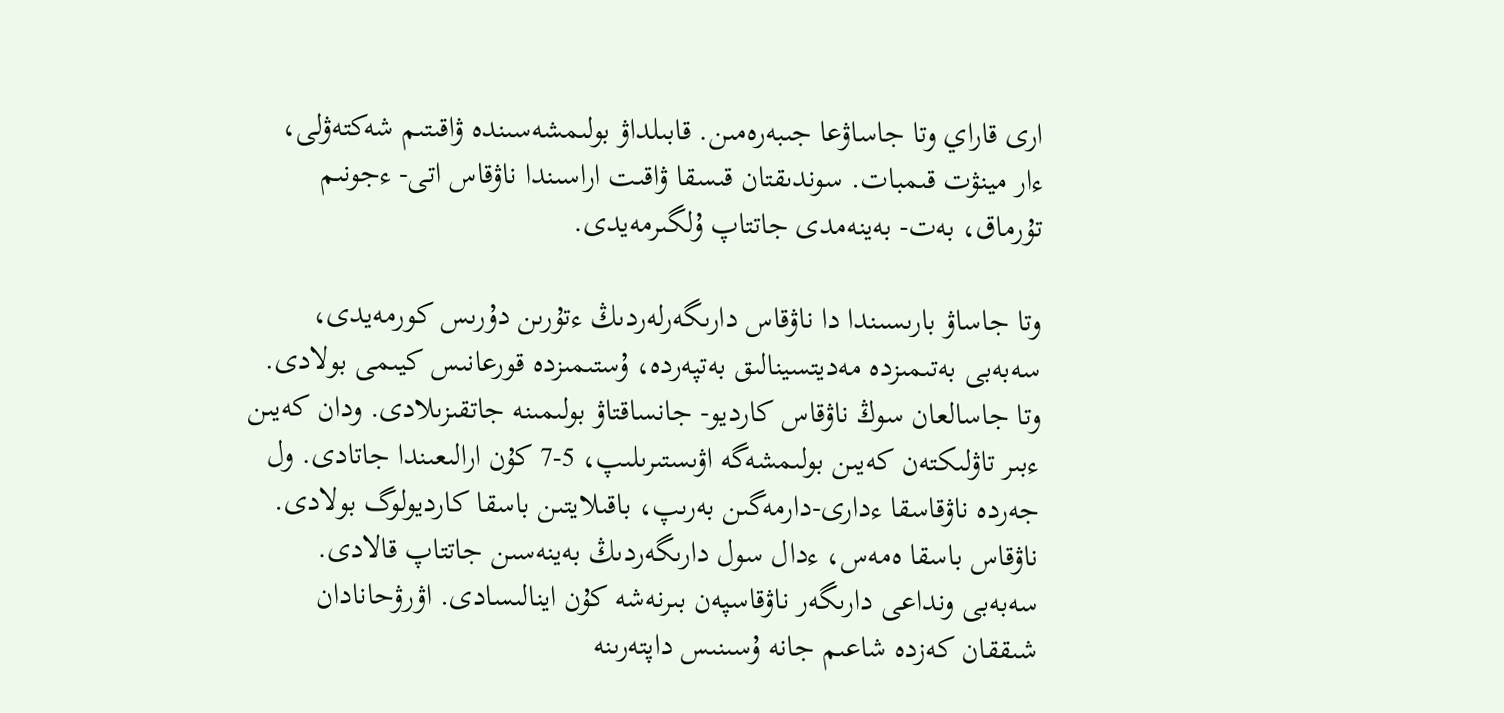ارى قاراي وتا جاساۋعا جىبەرەمىن. قابىلداۋ بولىمشەسىندە ۋاقىتىم شەكتەۋلى، ءار مينۋت قىمبات. سوندىقتان قىسقا ۋاقىت اراسىندا ناۋقاس اتى- ءجونىم تۇرماق، بەت- بەينەمدى جاتتاپ ۇلگىرمەيدى.

وتا جاساۋ بارىسىندا دا ناۋقاس دارىگەرلەردىڭ ءتۇرىن دۇرىس كورمەيدى، سەبەبى بەتىمىزدە مەديتسينالىق بەتپەردە، ۇستىمىزدە قورعانىس كيىمى بولادى. وتا جاسالعان سوڭ ناۋقاس كارديو- جانساقتاۋ بولىمىنە جاتقىزىلادى. ودان كەيىن ءبىر تاۋلىكتەن كەيىن بولىمشەگە اۋىستىرىلىپ، 5-7 كۇن ارالىعىندا جاتادى. ول جەردە ناۋقاسقا ءدارى-دارمەگىن بەرىپ، باقىلايتىن باسقا كارديولوگ بولادى. ناۋقاس باسقا ەمەس، ءدال سول دارىگەردىڭ بەينەسىن جاتتاپ قالادى. سەبەبى ونداعى دارىگەر ناۋقاسپەن بىرنەشە كۇن اينالىسادى. اۋرۋحانادان شىققان كەزدە شاعىم جانە ۇسىنىس داپتەرىنە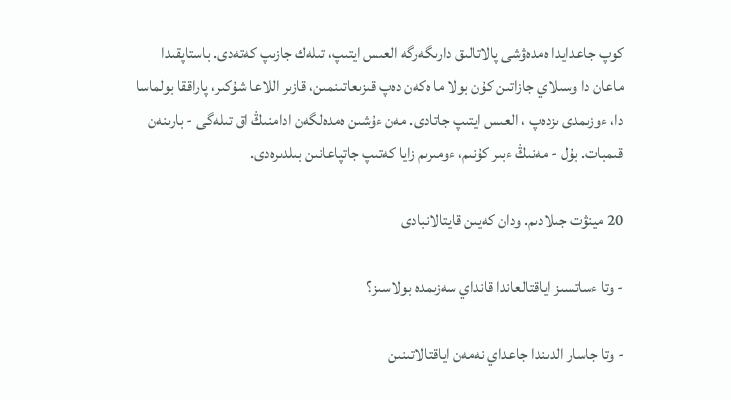كوپ جاعدايدا ەمدەۋشى پالاتالىق دارىگەرگە العىس ايتىپ، تىلەك جازىپ كەتەدى. باستاپقىدا ماعان دا وسىلاي جازاتىن كۇن بولا ما ەكەن دەپ قىزىعاتىنمىن، قازىر اللاعا شۇكىر، پاراققا بولماسا دا، ءوزىمدى ىزدەپ ، العىس ايتىپ جاتادى. مەن ءۇشىن ەمدەلگەن ادامنىڭ اق تىلەگى - بارىنەن قىمبات. بۇل - مەنىڭ ءبىر كۇنىم، ءومىرىم زايا كەتىپ جاتپاعانىن بىلدىرەدى.

20 مينۋت جىلادىم. ودان كەيىن قايتالانبادى

- وتا ءساتسىز اياقتالعاندا قانداي سەزىمدە بولاسىز؟

- وتا جاسار الدىندا جاعداي نەمەن اياقتالاتىنىن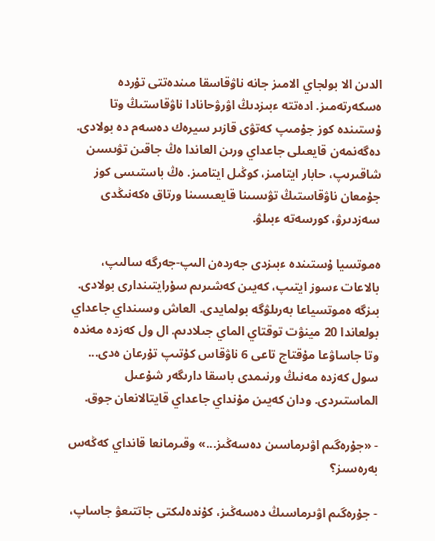الدىن الا بولجاي الامىز جانە ناۋقاسقا مىندەتتى تۇردە ەسكەرتەمىز. ادەتتە ءبىزدىڭ اۋرۋحانادا ناۋقاستىڭ وتا ۇستىندە كوز جۇمىپ كەتۋى قازىر سيرەك دەسەم دە بولادى. دەگەنمەن قايعىلى جاعداي ورىن العاندا ەڭ جاقىن تۋىسىن شاقىرىپ، حابار ايتامىز، كوڭىل ايتامىز. ەڭ باستىسى كوز جۇمعان ناۋقاستىڭ تۋىسىنا قايعىسىنا ورتاق ەكەنىڭدى سەزدىرۋ، كورسەتە ءبىلۋ.

ەموتسيا ۇستىندە ءبىزدى جەردەن الىپ-جەرگە سالىپ، بالاعات ءسوز ايتىپ، كەيىن كەشىرىم سۇرايتىندارى بولادى. بىزگە ەموتسياعا بەرىلۋگە بولمايدى. العاش وسىنداي جاعداي بولعاندا 20 مينۋت توقتاي الماي جىلادىم. ال ول كەزدە مەندە وتا جاساۋعا مۇقتاج تاعى 6 ناۋقاس كۇتىپ تۇرعان ەدى... سول كەزدە مەنىڭ ورنىمدى باسقا دارىگەر شۇعىل الماستىردى. ودان كەيىن مۇنداي جاعداي قايتالانعان جوق.

- «جۇرەگىم اۋىرماسىن دەسەڭىز...» وقىرمانعا قانداي كەڭەس بەرەسىز؟

- جۇرەگىم اۋىرماسىڭ دەسەڭىز، كۇندەلىكتى جاتتىعۋ جاساپ،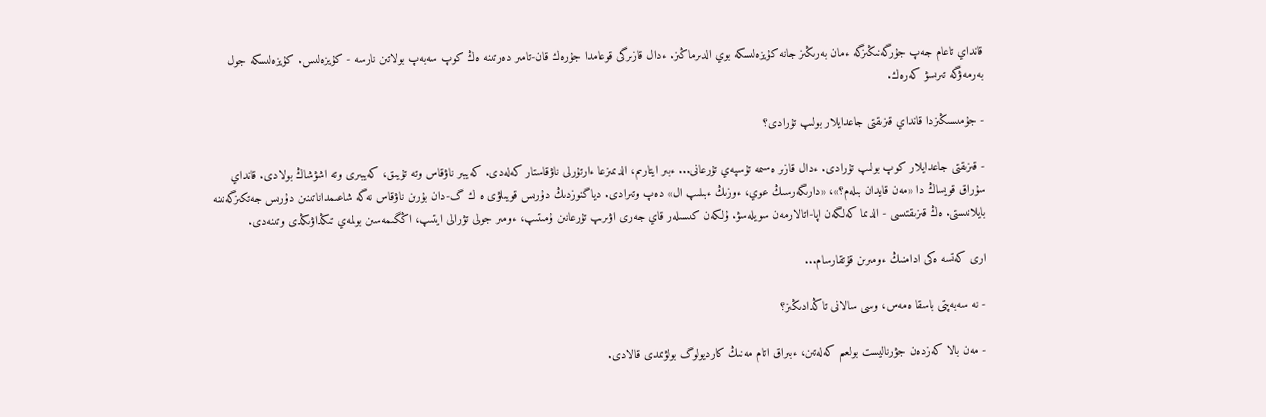قانداي تاعام جەپ جۇرگەنىڭىزگە ءمان بەرىڭىز جانە كۇيزەلىسكە بوي الدىرماڭىز. ءدال قازىرگى قوعامدا جۇرەك قان-تامىر دەرتىنە ەڭ كوپ سەبەپ بولاتىن نارسە - كۇيزەلىس. كۇيزەلىسكە جول بەرمەۋگە تىرىسۋ كەرەك.

- جۇمىسىڭىزدا قانداي قىزىقتى جاعدايلار بولىپ تۇرادى؟

- قىزىقتى جاعدايلار كوپ بولىپ تۇرادى. ءدال قازىر ەسىمە تۇسپەي تۇرعانى... ءبىر ايتارىم، الدىمىزعا ءارتۇرلى ناۋقاستار كەلەدى. كەيبىر ناۋقاس وتە تۇيىق، كەيبىرى وتە اشۋشاڭ بولادى. قانداي سۇراق قويساڭ دا «مەن قايدان بىلەم؟»، «دارىگەرسىڭ عوي، ءوزىڭ ءبىلىپ ال» دەپ وتىرادى. دياگنوزدىڭ دۇرىس قويىلۋى ە ك گ-دان بۇرىن ناۋقاس نەگە شاعىمداناتىنىن دۇرىس جەتكىزگەنىنە بايلانىستى. ەڭ قىزىقتىسى - الدىما كەلگەن اپا-اتالارمەن سويلەسۋ. ۇلكەن كىسىلەر قاي جەرى اۋىرىپ تۇرعانىن ۇمىتىپ، ءومىر جولى تۋرالى ايتىپ، اڭگىمەسىن بولمەي تىڭداۋىڭدى وتىنەدى.

ارى كەتسە ەكى ادامنىڭ ءومىرىن قۇتقارسام...

- نە سەبەپتى باسقا ەمەس، وسى سالانى تاڭدادىڭىز؟

- مەن بالا كەزدەن جۋرناليست بولعىم كەلەتىن، ءبىراق اتام مەنىڭ كارديولوگ بولۋىمدى قالادى.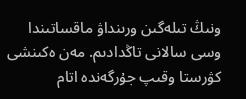ونىڭ تىلەگىن ورىنداۋ ماقساتىندا وسى سالانى تاڭدادىم. مەن ەكىنشى كۋرستا وقىپ جۇرگەندە اتام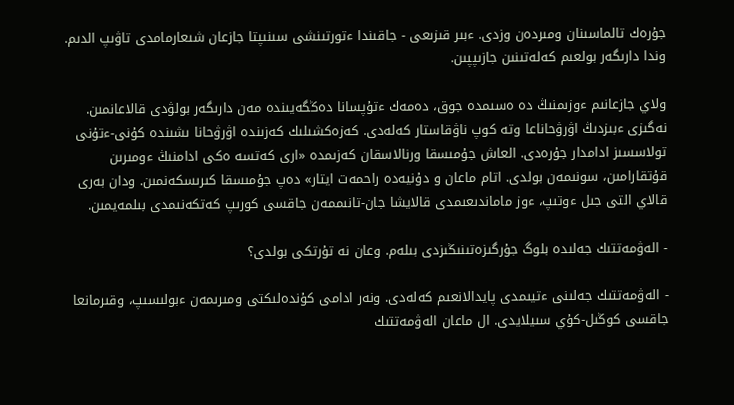جۇرەك تالماسىنان ومىردەن وزدى. ءبىر قىزىعى - جاقىندا ءتورتىنشى سىنىپتا جازعان شىعارمامدى تاۋىپ الدىم. وندا دارىگەر بولعىم كەلەتىنىن جازىپپىن.

ولاي جازعانىم ءوزىمنىڭ دە ەسىمدە جوق، دەمەك ءتۇپسانا دەڭگەيىندە مەن دارىگەر بولۋدى قالاعانمىن. نەگىزى ءبىزدىڭ اۋرۋحاناعا وتە كوپ ناۋقاستار كەلەدى. كەزەكشىلىك كەزىندە اۋرۋحانا ىشىندە كۇنى-ءتۇنى تولاسسىز ادامدار جۇرەدى. العاش جۇمىسقا ورنالاسقان كەزىمدە «ارى كەتسە ەكى ادامنىڭ ءومىرىن قۇتقارامىن، سونىمەن بولدى. اتام ماعان و دۇنيەدە راحمەت ايتار» دەپ جۇمىسقا كىرىسكەنمىن. ودان بەرى قالاي التى جىل ءوتىپ، ءوز ماماندىعىمدى قالايشا جان-تانىممەن جاقسى كورىپ كەتكەنىمدى بىلمەيمىن.

- الەۋمەتتىك جەلىدە بلوگ جۇرگىزەتىنىڭىزدى بىلەم. وعان نە تۇرتكى بولدى؟

- الەۋمەتتىك جەلىنى ءتيىمدى پايدالانعىم كەلەدى. ونەر ادامى كۇندەلىكتى ومىرىمەن ءبولىسىپ، وقىرمانعا جاقسى كوڭىل-كۇي سىيلايدى. ال ماعان الەۋمەتتىك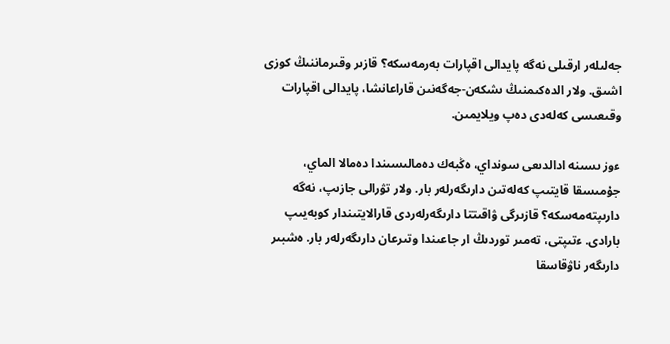جەلىلەر ارقىلى نەگە پايدالى اقپارات بەرمەسكە؟ قازىر وقىرماننىڭ كوزى اشىق. ولار الدەكىمنىڭ ىشكەن-جەگەنىن قاراعانشا، پايدالى اقپارات وقىعىسى كەلەدى دەپ ويلايمىن.

ءوز ىسىنە ادالدىعى سونداي، ەڭبەك دەمالىسىندا دەمالا الماي، جۇمىسقا قايتىپ كەلەتىن دارىگەرلەر بار. ولار تۋرالى جازىپ، نەگە دارىپتەمەسكە؟ قازىرگى ۋاقىتتا دارىگەرلەردى قارالايتىندار كوبەيىپ بارادى. ءتىپتى، تەمىر توردىڭ ار جاعىندا وتىرعان دارىگەرلەر بار. ەشبىر دارىگەر ناۋقاسقا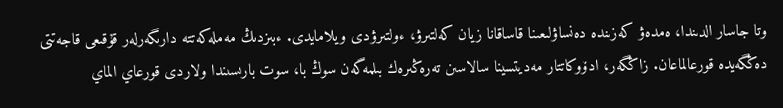وتا جاسار الدىندا، ەمدەۋ كەزىندە دەنساۋلىعىنا قاساقانا زيان كەلتىرۋ، ءولتىرۋدى ويلامايدى. ءبىزدىڭ مەملەكەتتە دارىگەرلەر قۇقىعى قاجەتتى دەڭگەيدە قورعالماعان. زاڭگەر، ادۆوكاتتار مەديتسينا سالاسىن تەرەڭىرەك بىلمەگەن سوڭ با، سوت بارىسىندا ولاردى قورعاي الماي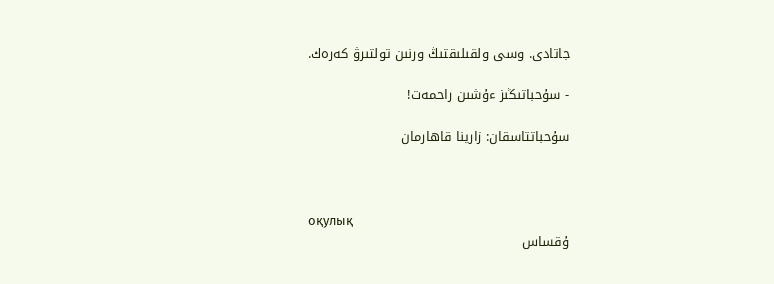جاتادى. وسى ولقىلىقتىڭ ورنىن تولتىرۋ كەرەك.

- سۇحباتىڭىز ءۇشىن راحمەت!

سۇحباتتاسقان: زارينا قاھارمان



оқулық
ۇقساس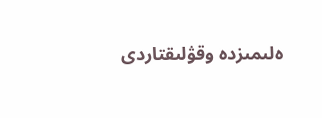ەلىمىزدە وقۋلىقتاردى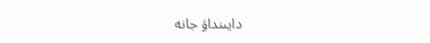دايىنداۋ جانە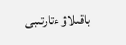باقىلاۋ ءتارتىبى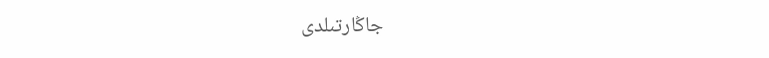جاڭارتىلدى